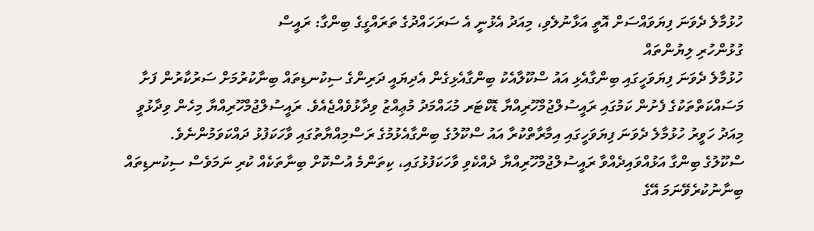ހުޅުމާލެ ދެވަނަ ފިޔަވައްސަށް އޮތީ އަޅާނުލެވި، މިއަދު އެޅުނީ އެ ސަރަހައްދުގެ ތަރައްގީގެ ބިންގާ: ރައީސް
ގުޅުންހުރި ލިޔުންތައް
ހުޅުމާލެ ދެވަނަ ފިޔަވަހީގައި ބިންގާއެޅި އައު ސްކޫލާއެކު ބިންގާއެޅިގެން އެދިޔައީ ދަރިންގެ ސިކުނޑިތައް ބިނާކުރުމަށް ސަރުކާރުން ފަށާ މަސައްކަތްތަކުގެ ފެށުން ކަމުގައި ރައީސުލްޖުމްހޫރިއްޔާ ޑޮކްޓަރ މުޙައްމަދު މުޢިއްޒު ވިދާޅުވެއްޖެއެވެ. ރައީސުލްޖުމްހޫރިއްޔާ މިހެން ވިދާޅުވީ މިއަދު ހަވީރު ހުޅުމާލެ ދެވަނަ ފިޔަވަހީގައި އިމާރާތްކުރާ އައު ސްކޫލުގެ ބިންގާއެޅުމުގެ ރަސްމިއްޔާތުގައި ވާހަކަފުޅު ދައްކަވަމުންނެވެ.
ސްކޫލުގެ ބިންގާ އަޅުއްވައިދެއްވާ ރައީސުލްޖުމްހޫރިއްޔާ ދެއްކެވި ވާހަކަފުޅުގައި، ކިތަންމެ އުސްކޮށް ބިނާތަކެއް ކުރި ނަމަވެސް ސިކުނޑިތައް ބިނާނުކުރެވޭނަމަ އޭގެ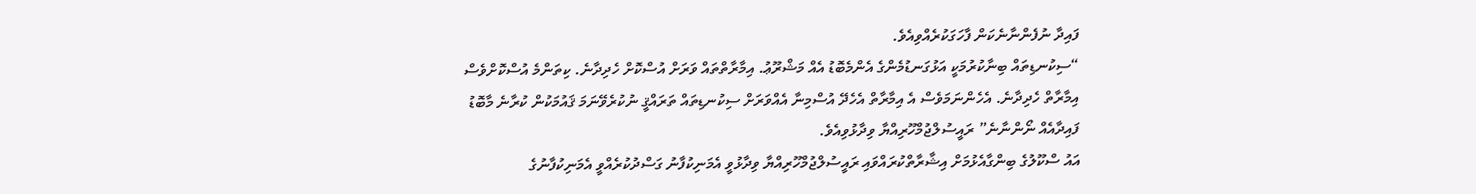ފައިދާ ނުފެންނާނެކަން ފާހަގަކުރެއްވިއެވެ.
“ސިކުނޑިތައް ބިނާކުރުމަކީ އަޅުގަނޑުމެންގެ އެންމެބޮޑު އެއް މަޝްރޫޢު. އިމާރާތްތައް ވަރަށް އުސްކޮށް ހެދިދާނެ. ކިތަންމެ އުސްކޮށްވެސް އިމާރާތް ހެދިދާނެ. އެހެންނަމަވެސް އެ އިމާރާތް އެހެދޭ އުސްމިނާ އެއްވަރަށް ސިކުނޑިތައް ތަރައްޤީ ނުކުރެވޭނަމަ ޤައުމަކުން ކުރާނެ މާބޮޑު ފައިދާއެއް ނޯންނާނެ” ރައީސުލްޖުމްހޫރިއްޔާ ވިދާޅުވިއެވެ.
އައު ސްކޫލުގެ ބިންގާއެޅުމަށް އިޝާރާތްކުރައްވައި ރައީސުލްޖުމްހޫރިއްޔާ ވިދާޅުވީ އެމަނިކުފާނު ގަސްދުކުރެއްވީ އެމަނިކުފާނުގެ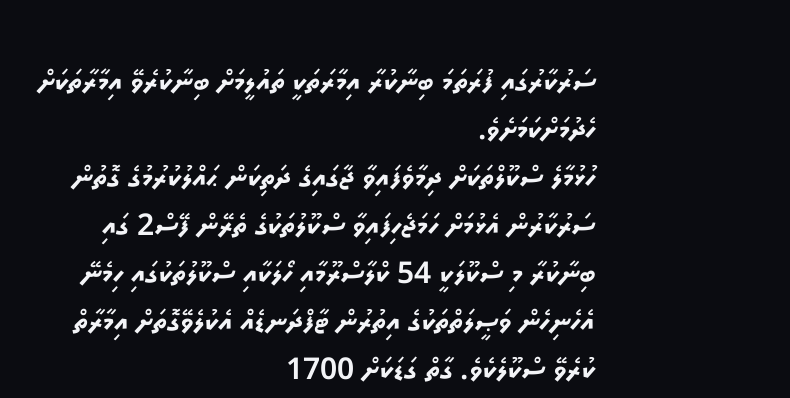ސަރުކާރުގައި ފުރަތަމަ ބިނާކުރާ އިމާރަތަކީ ތައުލީމަށް ބިނާކުރެވޭ އިމާރާތަކަށް ހެދުމަށްކަމަށެވެ.
ހުޅުމާލެ ސްކޫލްތަކަށް ދިމާވެފައިވާ ޖާގައިގެ ދަތިކަން ޙައްލުކުރުމުގެ ގޮތުން ސަރުކާރުން އެޅުމަށް ހަމަޖެހިފައިވާ ސްކޫލުތަކުގެ ތެރޭން ފޭސް2 ގައި ބިނާކުރާ މި ސްކޫލަކީ 54 ކްލާސްރޫމާއި ހޯލަކާއި ސްކޫލުތަކުގައި ހިމެނޭ އެހެނިހެން ވަޞީލަތްތަކުގެ އިތުރުން ޓާފްދަނޑެއް އެކުލެވޭގޮތަށް އިމާރާތް ކުރެވޭ ސްކޫލެކެވެ. ގާތް ގަޑަކަށް 1700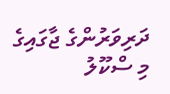ދަރިވަރުންގެ ޖާގައިގެ މި ސްކޫލު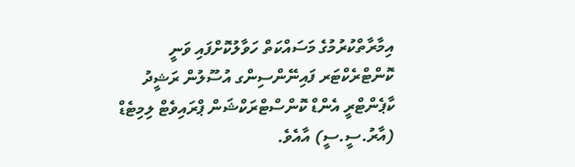އިމާރާތްކުރުމުގެ މަސައްކަތް ހަވާލުކޮށްފައި ވަނީ ކޮންޓްރެކްޓަރ ފައިނޭންސިންގ އުސޫލުން ރަޝީދު ކާޕެންޓްރީ އެންޑް ކޮންސްޓްރަކްޝަން ޕްރައިވެޓް ލިމިޓެޑް (އާރު.ސީ.ސީ) އާއެވެ.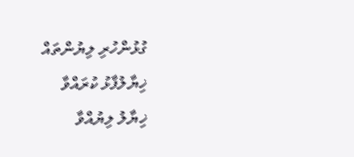ގުޅުންހުރި ލިޔުންތައް
ޚިޔާލުފާޅު ކުރައްވާ
ޚިޔާލު ލިޔުއްވާ